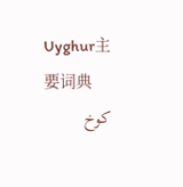Uyghur主要词典
كوخ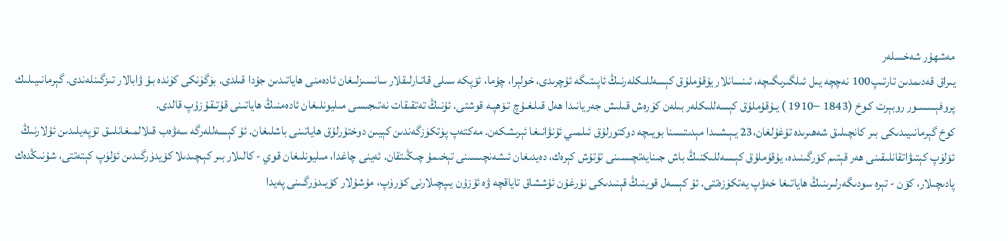مەشھۇر شەخسلەر
يىراق قەدىمدىن تارتىپ100 نەچچە يىل ئىلگىرىگىچە، ئىنسانلار يۇقۇملۇق كېسەللىكلەرنىڭ ئاپىتىگە ئۇچرىدى، خولېرا، چۇما، ئۆپكە سىلى قاتـارلىقلار سانسىزلىغان ئادەمنى ھاياتىدىن جۇدا قىلدى. بۈگۈنكى كۈندە بـۇ ۋابالار تىزگىنلەندى. گېرمانىيىلىك پروفېسسـور روبېرت كـوخ (1843 −1910 ) يـۇقۇملۇق كېسەللىكلەر بىلەن كۈرەش قىلىش جەريانىدا ھەل قىلـغـۇچ تـۆھپـە قوشتى. ئۇنىڭ تەتقىقات نەتىجىسى مىليونلىغان ئادەمنىڭ ھاياتىنى قۇتـقـۇزۇپ قالدى.
كوخ گېرمانىيىدىكى بىر كانچىلىق شەھىرىدە تۇغۇلغان،23 يـېـشـىدا مېدىتسىنا بويىچە دوكتورلۇق ئىلمىي ئۇنۋانىغا ئېرىشكەن. مەكتەپ پۈتكۈزگەندىن كېيىن دوختۇرلۇق ھاياتىنى باشلىغان. ئۇ كېسەللەرگە سەۋەب قىلالمىغانلىـق تۈپەيلىدىن ئۇلارنىڭ ئۆلۈپ كېتىۋاتقانلىقىنى ھەر قېتىم كۆرگىنىدە، يۇقۇملۇق كېـسەللىكنىڭ باش جىنايەتچىسىنى تۇتۇش كېرەك، دەيدىغان ئىشەنچىسىنى تېخىمۇ چىڭىتقان. ئەينى چاغدا، مىليونلىغان قوي - كالىلار بىر كېـچىدىلا كۆيدۈرگىدىن ئۆلۈپ كېتەتتى، شۇنىڭدەك پادىچىلار، كۆن - تېرە سودىگەرلىرىنىڭ ھاياتىغا خەۋپ يەتكۈزەتتى. ئۇ كېسەل قوينىڭ قېنىدىكى نۇرغۇن ئۇششاق تاياقچە ۋە ئۇزۇن يىپچىلارنى كۆرۈپ، مۇشۇلار كۆيـدۈرگـىنى پەيدا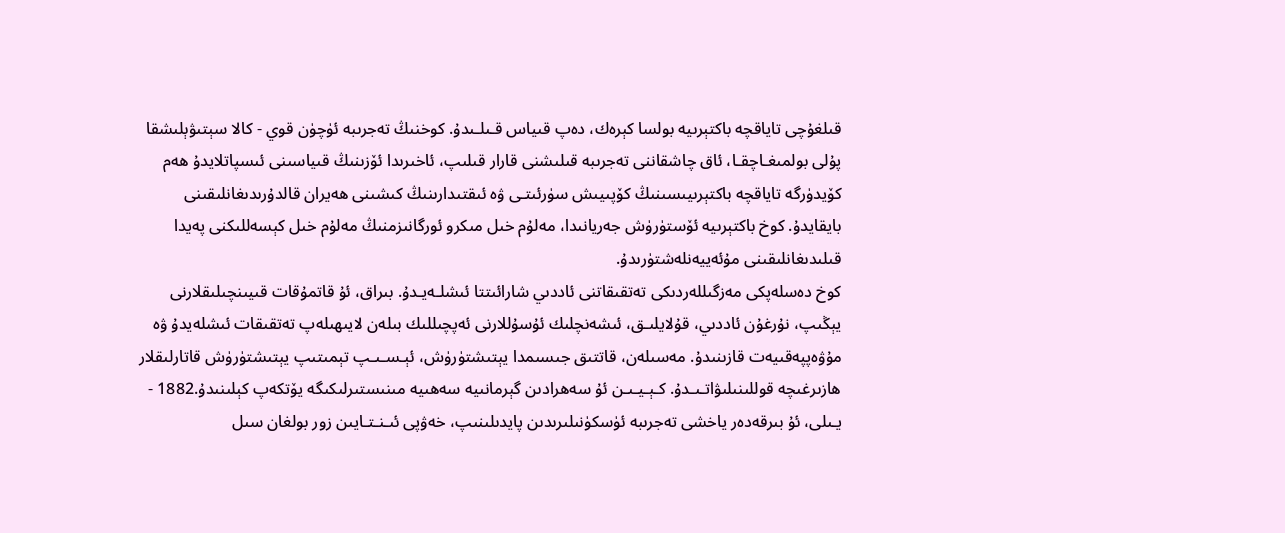قىلغۇچى تاياقچە باكتېرىيە بولسا كېرەك، دەپ قىياس قـىلـىدۇ. كوخنىڭ تەجرىبە ئۈچۈن قوي - كالا سېتىۋېلىشقا پۇلى بولمىغـاچقـا، ئاق چاشقاننى تەجرىبە قىلىشنى قارار قىلىپ، ئاخىرىدا ئۆزىنىڭ قىياسىنى ئىسپاتلايدۇ ھەم كۆيدۈرگە تاياقچە باكتېرىيىسىنىڭ كۆپىيىش سۈرئىتـى ۋە ئىقتىدارىنىڭ كىشىنى ھەيران قالدۇرىدىغانلىقىنى بايقايدۇ. كوخ باكتېرىيە ئۆستۈرۈش جەريانىدا، مەلۇم خىل مىكرو ئورگانىزمنىڭ مەلۇم خىل كېسەللىكنى پەيدا قىلىدىغانلىقىنى مۇئەييەنلەشتۈرىدۇ.
كوخ دەسلەپكى مەزگىللەردىكى تەتقىقاتنى ئاددىي شارائىتتا ئىشلـەيـدۇ. بىراق، ئۇ قاتمۇقات قىيىنچىلىقلارنى يېڭىپ، نۇرغۇن ئاددىي، قۇلايلىـق، ئىشەنچلىك ئۇسۇللارنى ئەپچىللىك بىلەن لايىھىلەپ تەتقىقات ئىشلەيدۇ ۋە مۇۋەپپەقىيەت قازىنىدۇ. مەسىلەن، قاتتىق جىسىمدا يېتىشتۈرۈش، ئېـسـىـپ تېمىتىپ يېتىشتۈرۈش قاتارلىقلار ھازىرغىچە قوللىنىلىۋاتـىـدۇ. كـېـيـىـن ئۇ سەھرادىن گېرمانىيە سەھىيە مىنىستىرلىكىگە يۆتكەپ كېلىنىدۇ.1882 - يـىلى، ئۇ بىرقەدەر ياخشى تەجرىبە ئۈسكۈنىلىرىدىن پايدىلىنىپ، خەۋپى ئىـنـتـايىن زور بولغان سىل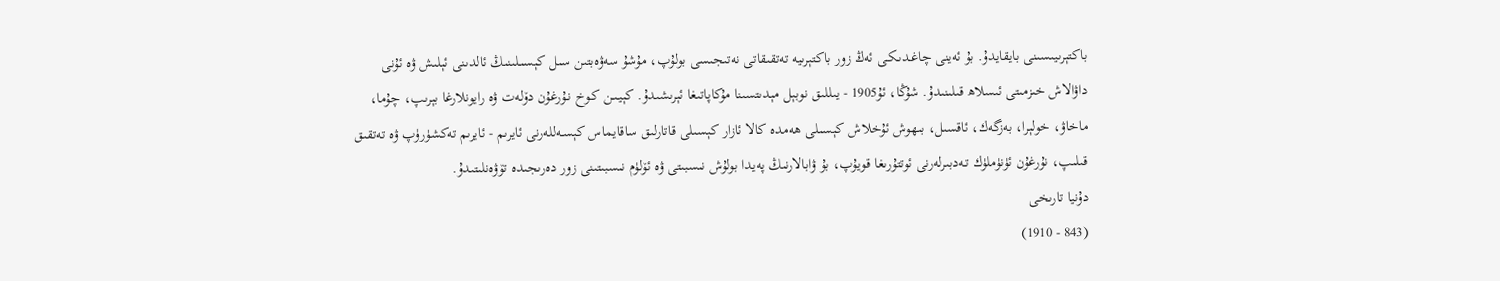باكتېرىيىسىنى بايقايدۇ. بۇ ئەينى چاغـدىـكـى ئەڭ زور باكتېرىيە تەتقىقاتى نەتىجىسى بولۇپ، مۇشۇ سەۋەبتىن سىل كېسىـلىنىڭ ئالدىنى ئېلىش ۋە ئۇنى داۋالاش خىزمىتى ئىسلاھ قىلىنىدۇ. شۇڭا، ئۇ1905 - يىللىق نوبېل مېدىتسىنا مۇكاپاتىغا ئېرىشىدۇ. كېيـىـن كـوخ نـۇرغۇن دۆلەت ۋە رايونلارغا بېرىپ، چۇما، ماخاۋ، خولېرا، بەزگەك، ئاقسىل، بىھوش ئۇخلاش كېسىلى ھەمدە كالا ئازار كېسىلى قاتارلىق ساقايماس كېسـەللەرنى ئايرىم - ئايرىم تەكشۈرۈپ ۋە تەتقىق قىلىپ، نۇرغۇن ئۈنۈملۈك تـەدبىرلەرنى ئوتتۇرىغا قويۇپ، بۇ ۋابالارنىڭ پەيدا بولۇش نىسبىتى ۋە ئۆلۈم نىسبىتىنى زور دەرىجىدە تۆۋەنلىتىدۇ.
دۇنيا تارىخى
(843 - 1910)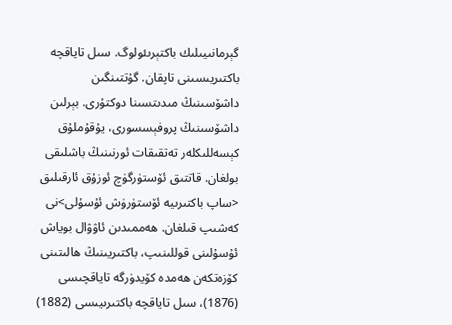گېرمانىيىلىك باكتېرىئولوگ. سىل تاياقچە باكتىريىسىنى تاپقان. گۇتتىنگىن داشۆسىنىڭ مىدىتسىنا دوكتۇرى. بېرلىن داشۆسىنىڭ پروفېسسورى، يۇقۇملۇق كېسەللىكلەر تەتقىقات ئورنىنىڭ باشلىقى بولغان. قاتتىق ئۆستۈرگۈچ ئوزۇق ئارقىلىق <ساپ باكتىرىيە ئۆستۈرۈش ئۇسۇلى>نى كەشىپ قىلغان. ھەممىدىن ئاۋۋال بوياش ئۇسۇلىنى قوللىنىپ، باكتىريىنىڭ ھالىتىنى كۆزەتكەن ھەمدە كۆيدۈرگە تاياقچىسى (1876)، سىل تاياقچە باكتىرىيىسى (1882)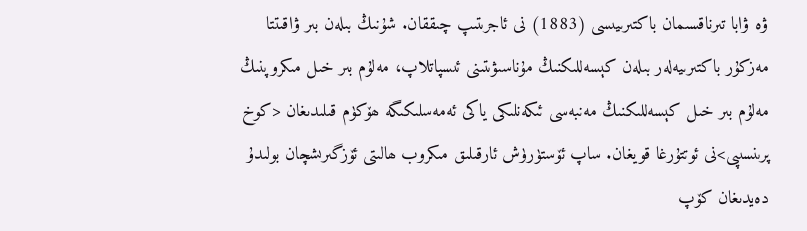ۋە ۋابا تىرناقسىمان باكتىرىيىسى (1883) نى ئاجرىتىپ چىققان. شۇنىڭ بىلەن بىر ۋاقىتتا مەزكۇر باكتىرىيەلەر بىلەن كېسەللىكنىڭ مۇناسىۋىتىنى ئىسپاتلاپ، مەلۇم بىر خىل مىكروپنىڭ مەلۇم بىر خىل كېسەللىكنىڭ مەنبەسى ئىكەنلىكى ياكى ئەمەسلىكىگە ھۆكۈم قىلىدىغان <كوخ پرىنسىپى>نى ئوتتۇرغا قويغان. ساپ ئۆستۈرۈش ئارقىلىق مىكروب ھالىتى ئۆزگىرىشچان بولىدۇ دەيدىغان كۆپ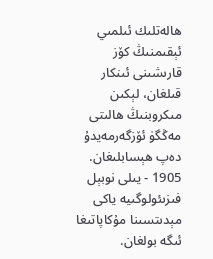ھالەتلىك ئىلمىي ئېقىمنىڭ كۆز قارىشىنى ئىنكار قىلغان، لېكىن مىكروبنىڭ ھالىتى مەڭگۈ ئۆزگەرمەيدۇ دەپ ھېسابلىغان. 1905 - يىلى نوبېل فىزىئولوگىيە ياكى مېدىتسىنا مۇكاپاتىغا ئىگە بولغان.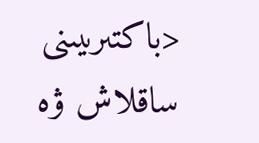<باكتىرىيىنى ساقلاش ۋە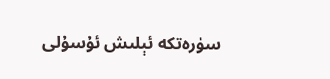سۈرەتكە ئېلىش ئۇسۇلى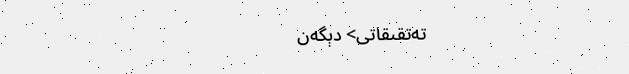تەتقىقاتى> دېگەن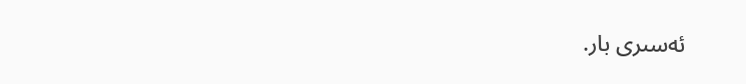ئەسىرى بار.